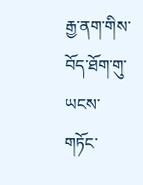རྒྱ་ནག་གིས་བོད་ཐོག་གུ་ཡངས་གཏོང་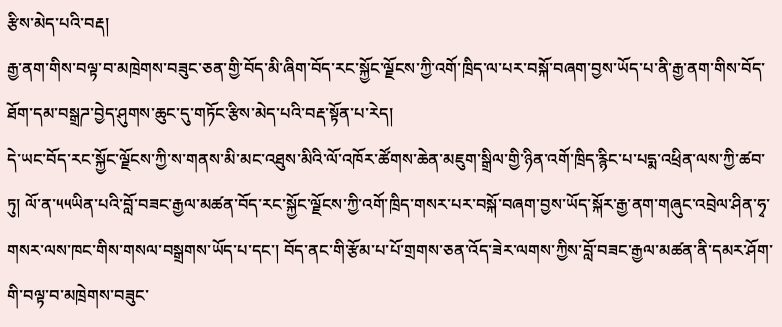རྩིས་མེད་པའི་བརྡ།
རྒྱ་ནག་གིས་བལྟ་བ་མཁྲེགས་བཟུང་ཅན་གྱི་བོད་མི་ཞིག་བོད་རང་སྐྱོང་ལྗོངས་ཀྱི་འགོ་ཁྲིད་ལ་པར་བསྐོ་བཞག་བྱས་ཡོད་པ་ནི་རྒྱ་ནག་གིས་བོད་ཐོག་དམ་བསྒྲཌ་བྱེད་ཤུགས་ཆུང་དུ་གཏོང་རྩིས་མེད་པའི་བརྡ་སྟོན་པ་རེད།
དེ་ཡང་བོད་རང་སྐྱོང་ལྗོངས་ཀྱི་ས་གནས་མི་མང་འཐུས་མིའི་ལོ་འཁོར་ཚོགས་ཆེན་མཇུག་སྒྲིལ་གྱི་ཉིན་འགོ་ཁྲིད་རྙིང་པ་པདྨ་འཕྲིན་ལས་ཀྱི་ཚབ་ཏུ། ལོ་ན་༥༥ཡིན་པའི་བློ་བཟང་རྒྱལ་མཚན་བོད་རང་སྐྱོང་ལྗོངས་ཀྱི་འགོ་ཁྲིད་གསར་པར་བསྐོ་བཞག་བྱས་ཡོད་སྐོར་རྒྱ་ནག་གཞུང་འབྲེལ་ཤིན་ཧྭ་གསར་ལས་ཁང་གིས་གསལ་བསྒྲགས་ཡོད་པ་དང་། བོད་ནང་གི་རྩོམ་པ་པོ་གྲགས་ཅན་འོད་ཟེར་ལགས་ཀྱིས་བློ་བཟང་རྒྱལ་མཚན་ནི་དམར་ཤོག་གི་བལྟ་བ་མཁྲེགས་བཟུང་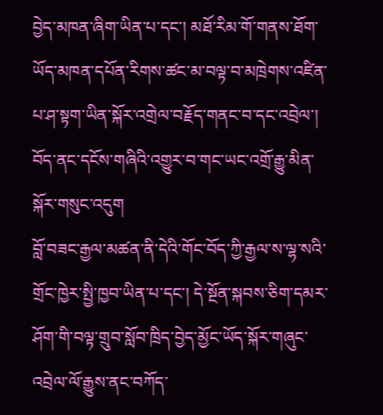བྱེད་མཁན་ཞིག་ཡིན་པ་དང་། མཐོ་རིམ་གོ་གནས་ཐོག་ཡོད་མཁན་དཔོན་རིགས་ཚང་མ་བལྟ་བ་མཁྲེགས་འཛིན་པ་ཤ་སྟག་ཡིན་སྐོར་འགྲེལ་བརྗོད་གནང་བ་དང་འབྲེལ་། བོད་ནང་དངོས་གཞིའི་འགྱུར་བ་གང་ཡང་འགྲོ་རྒྱུ་མིན་སྐོར་གསུང་འདུག
བློ་བཟང་རྒྱལ་མཚན་ནི་དེའི་གོང་བོད་ཀྱི་རྒྱལ་ས་ལྷ་སའི་གྲོང་ཁྱེར་སྤྱི་ཁྱབ་ཡིན་པ་དང་། དེ་སྔོན་སྐབས་ཅིག་དམར་ཤོག་གི་བལྟ་གྲུབ་སློབ་ཁྲིད་བྱེད་མྱོང་ཡོད་སྐོར་གཞུང་འབྲེལ་ལོ་རྒྱུས་ནང་བཀོད་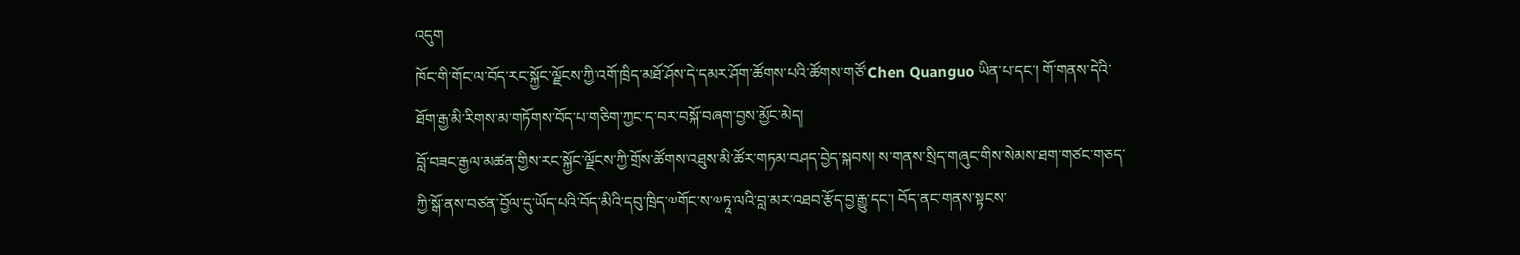འདུག
ཁོང་གི་གོང་ལ་བོད་རང་སྐྱོང་ལྗོངས་ཀྱི་འགོ་ཁྲིད་མཐོ་ཤོས་དེ་དམར་ཤོག་ཚོགས་པའི་ཚོགས་གཙོ་Chen Quanguo ཡིན་པ་དང་། གོ་གནས་དེའི་ཐོག་རྒྱ་མི་རིགས་མ་གཏོགས་བོད་པ་གཅིག་ཀྱང་ད་བར་བསྐོ་བཞག་བྱས་མྱོང་མེད།
བློ་བཟང་རྒྱལ་མཚན་གྱིས་རང་སྐྱོང་ལྗོངས་ཀྱི་གྲོས་ཚོགས་འཐུས་མི་ཚོར་གཏམ་བཤད་བྱེད་སྐབས། ས་གནས་སྲིད་གཞུང་གིས་སེམས་ཐག་གཙང་གཅད་ཀྱི་སྒོ་ནས་བཙན་བྱོལ་དུ་ཡོད་པའི་བོད་མིའི་དབུ་ཁྲིད་༧གོང་ས་༧ཏཱ་ལའི་བླ་མར་འཐབ་རྩོད་བྱ་རྒྱུ་དང་། བོད་ནང་གནས་སྟངས་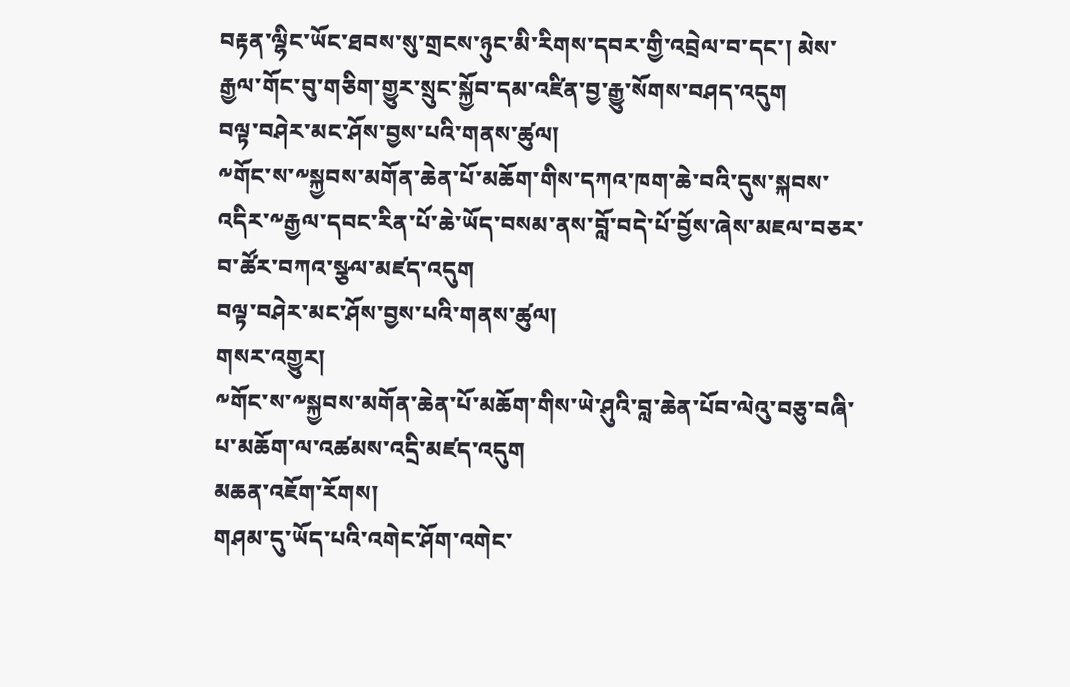བརྟན་ལྷིང་ཡོང་ཐབས་སུ་གྲངས་ཉུང་མི་རིགས་དབར་གྱི་འབྲེལ་བ་དང་། མེས་རྒྱལ་གོང་བུ་གཅིག་གྱུར་སྲུང་སྐྱོབ་དམ་འཛིན་བྱ་རྒྱུ་སོགས་བཤད་འདུག
བལྟ་བཤེར་མང་ཤོས་བྱས་པའི་གནས་ཚུལ།
༸གོང་ས་༸སྐྱབས་མགོན་ཆེན་པོ་མཆོག་གིས་དཀའ་ཁག་ཆེ་བའི་དུས་སྐབས་འདིར་༸རྒྱལ་དབང་རིན་པོ་ཆེ་ཡོད་བསམ་ནས་བློ་བདེ་པོ་བྱོས་ཞེས་མཇལ་བཅར་བ་ཚོར་བཀའ་སྩལ་མཛད་འདུག
བལྟ་བཤེར་མང་ཤོས་བྱས་པའི་གནས་ཚུལ།
གསར་འགྱུར།
༸གོང་ས་༸སྐྱབས་མགོན་ཆེན་པོ་མཆོག་གིས་ཡེ་ཤུའི་བླ་ཆེན་པོབ་ལེའུ་བཅུ་བཞི་པ་མཆོག་ལ་འཚམས་འདྲི་མཛད་འདུག
མཆན་འཇོག་རོགས།
གཤམ་དུ་ཡོད་པའི་འགེང་ཤོག་འགེང་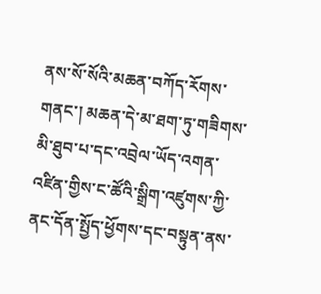ནས་སོ་སོའི་མཆན་བཀོད་རོགས་གནང་། མཆན་དེ་མ་ཐག་ཏུ་གཟིགས་མི་ཐུབ་པ་དང་འབྲེལ་ཡོད་འགན་འཛིན་གྱིས་ང་ཚོའི་སྒྲིག་འཛུགས་ཀྱི་ནང་དོན་སྤྱོད་ཕྱོགས་དང་བསྟུན་ནས་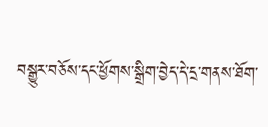བསྒྱུར་བཅོས་དང་ཕྱོགས་སྒྲིག་བྱེད་དེ་དྲ་གནས་ཐོག་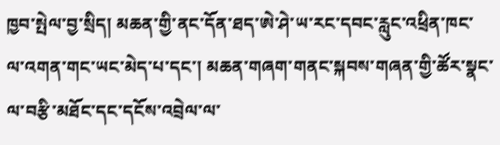ཁྱབ་སྤེལ་བྱ་སྲིད། མཆན་གྱི་ནང་དོན་ཐད་ཨེ་ཤེ་ཡ་རང་དབང་རླུང་འཕྲིན་ཁང་ལ་འགན་གང་ཡང་མེད་པ་དང་། མཆན་གཞག་གནང་སྐབས་གཞན་གྱི་ཚོར་སྣང་ལ་བརྩི་མཐོང་དང་དངོས་འབྲེལ་ལ་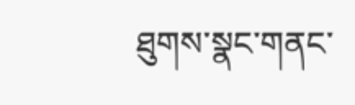ཐུགས་སྣང་གནང་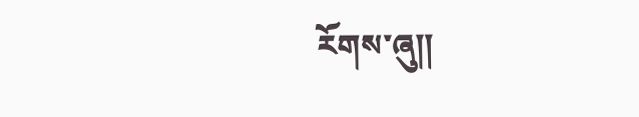རོགས་ཞུ༎